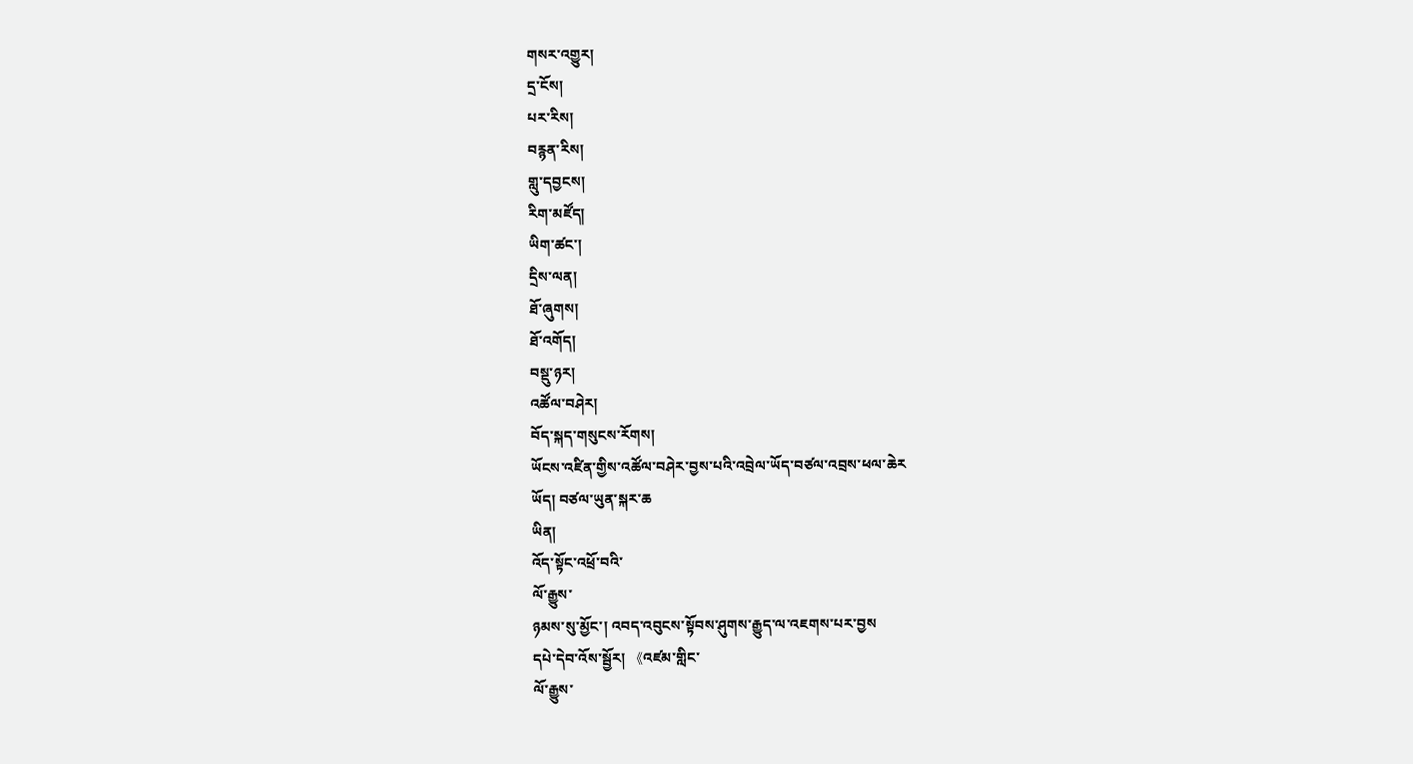གསར་འགྱུར།
དྲ་ངོས།
པར་རིས།
བརྙན་རིས།
གླུ་དབྱངས།
རིག་མཛོད།
ཡིག་ཚང་།
དྲིས་ལན།
ཐོ་ཞུགས།
ཐོ་འགོད།
བསྡུ་ཉར།
འཚོལ་བཤེར།
བོད་སྐད་གསུངས་རོགས།
ཡོངས་འཛིན་གྱིས་འཚོལ་བཤེར་བྱས་པའི་འབྲེལ་ཡོད་བཙལ་འབྲས་ཕལ་ཆེར
ཡོད། བཙལ་ཡུན་སྐར་ཆ
ཡིན།
འོད་སྟོང་འཕྲོ་བའི་
ལོ་རྒྱུས་
ཉམས་སུ་མྱོང་། འབད་འབུངས་སྟོབས་ཤུགས་རྒྱུད་ལ་འཇགས་པར་བྱས
དཔེ་དེབ་འོས་སྦྱོར། 《འཛམ་གླིང་
ལོ་རྒྱུས་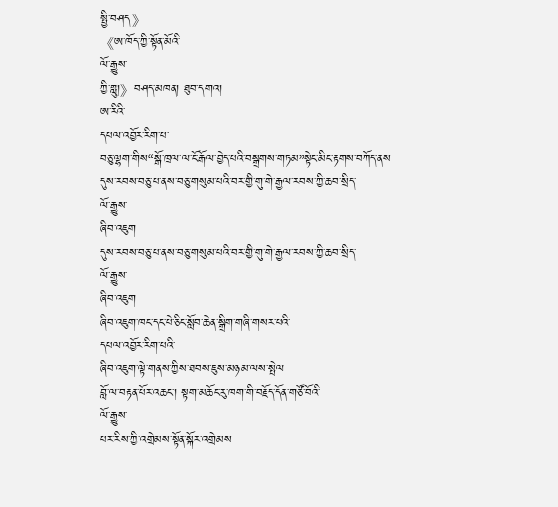སྤྱི་བཤད》
《ཨ་ཁོད་ཀྱི་སྟོན་མོའི་
ལོ་རྒྱུས་
ཀྱི་གླུ།》བཤད་མཁན། ཐུབ་དགའ།
ཨ་རིའི་
དཔལ་འབྱོར་རིག་པ་
བཅུ་ལྷག་གིས“སྒོ་ཁྲལ་ལ་ངོ་རྒོལ་བྱེད་པའི་བསྒྲགས་གཏམ”སྟེང་མིང་རྟགས་བཀོད་ནས
དུས་རབས་བཅུ་པ་ནས་བཅུ་གསུམ་པའི་བར་གྱི་གུ་གེ་རྒྱལ་རབས་ཀྱི་ཆབ་སྲིད་
ལོ་རྒྱུས་
ཞིབ་འཇུག
དུས་རབས་བཅུ་པ་ནས་བཅུ་གསུམ་པའི་བར་གྱི་གུ་གེ་རྒྱལ་རབས་ཀྱི་ཆབ་སྲིད་
ལོ་རྒྱུས་
ཞིབ་འཇུག
ཞིབ་འཇུག་ཁང་དང་པེ་ཅིང་སློབ་ཆེན་སྒྲིག་གཞི་གསར་པའི་
དཔལ་འབྱོར་རིག་པའི་
ཞིབ་འཇུག་ལྟེ་གནས་ཀྱིས་ཐབས་ཇུས་མཉམ་ལས་སྤེལ
བློ་ལ་བརྟན་པོར་འཆང་། སྟག་མཆོང་རུ་ཁག་གི་བརྗོད་དོན་གཙོ་བོའི་
ལོ་རྒྱུས་
པར་རིས་ཀྱི་འགྲེམས་སྟོན་སྐོར་འགྲེམས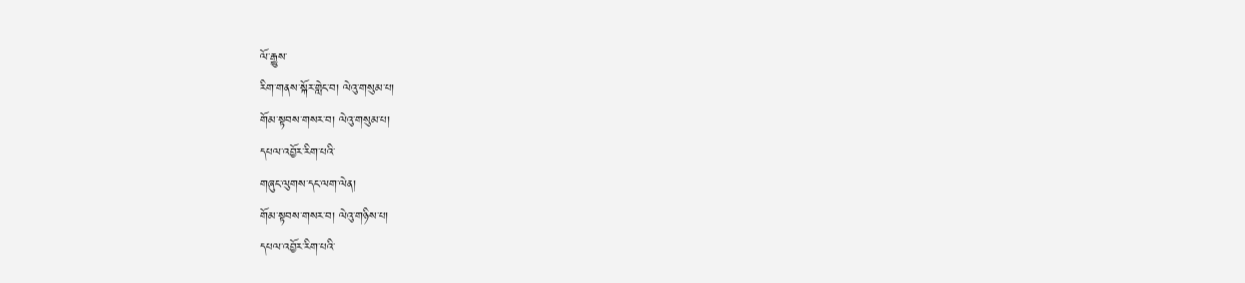ལོ་རྒྱུས་
རིག་གནས་སྐོར་གླེང་བ། ལེའུ་གསུམ་པ།
གོམ་སྟབས་གསར་བ། ལེའུ་གསུམ་པ།
དཔལ་འབྱོར་རིག་པའི་
གཞུང་ལུགས་དང་ལག་ལེན།
གོམ་སྟབས་གསར་བ། ལེའུ་གཉིས་པ།
དཔལ་འབྱོར་རིག་པའི་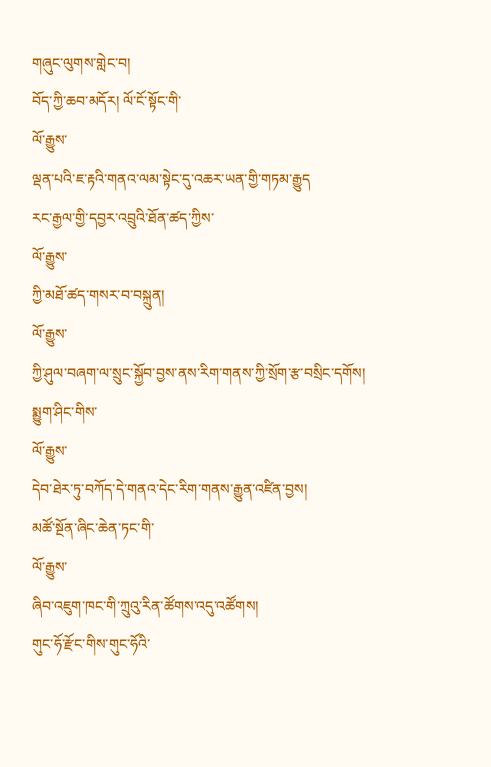གཞུང་ལུགས་གླེང་བ།
བོད་ཀྱི་ཆབ་མདོར། ལོ་ངོ་སྟོང་གི་
ལོ་རྒྱུས་
ལྡན་པའི་ཇ་རྟའི་གནའ་ལམ་སྟེང་དུ་འཆར་ཡན་གྱི་གཏམ་རྒྱུད
རང་རྒྱལ་གྱི་དབྱར་འབྲུའི་ཐོན་ཚད་ཀྱིས་
ལོ་རྒྱུས་
ཀྱི་མཐོ་ཚད་གསར་བ་བསྐྲུན།
ལོ་རྒྱུས་
ཀྱི་ཤུལ་བཞག་ལ་སྲུང་སྐྱོབ་བྱས་ནས་རིག་གནས་ཀྱི་སྲོག་རྩ་བསྲིང་དགོས།
སྨྱུག་ཤིང་གིས་
ལོ་རྒྱུས་
དེབ་ཐེར་ཏུ་བཀོད་དེ་གནའ་དེང་རིག་གནས་རྒྱུན་འཛིན་བྱས།
མཚོ་སྔོན་ཞིང་ཆེན་ཏང་གི་
ལོ་རྒྱུས་
ཞིབ་འཇུག་ཁང་གི་ཀྲུའུ་རིན་ཚོགས་འདུ་འཚོགས།
གུང་ཧོ་རྫོང་གིས་གུང་ཧོའི་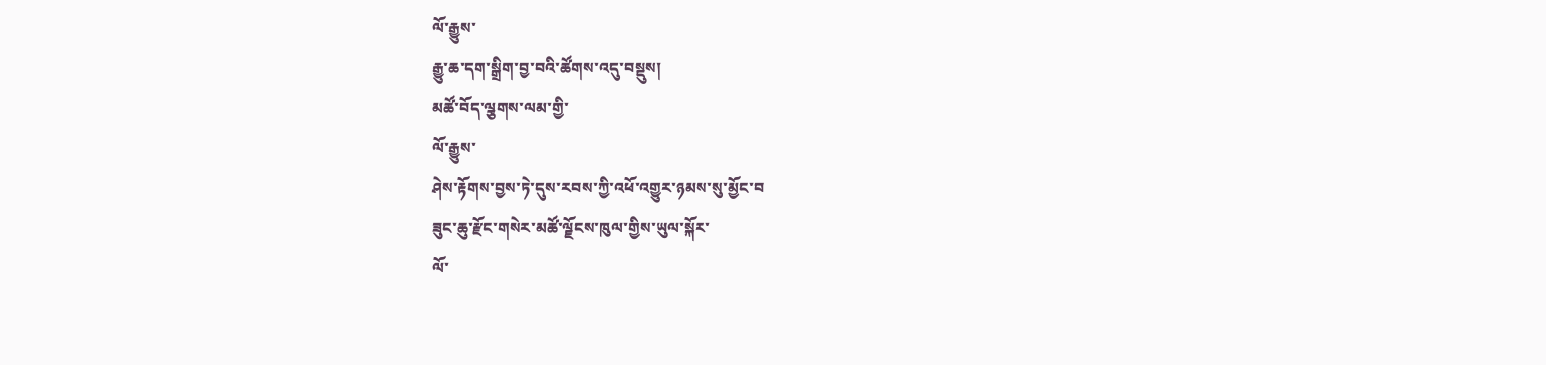ལོ་རྒྱུས་
རྒྱུ་ཆ་དག་སྒྲིག་བྱ་བའི་ཚོགས་འདུ་བསྡུས།
མཚོ་བོད་ལྕགས་ལམ་གྱི་
ལོ་རྒྱུས་
ཤེས་རྟོགས་བྱས་ཏེ་དུས་རབས་ཀྱི་འཕོ་འགྱུར་ཉམས་སུ་མྱོང་བ
ཟུང་ཆུ་རྫོང་གསེར་མཚོ་ལྗོངས་ཁུལ་གྱིས་ཡུལ་སྐོར་
ལོ་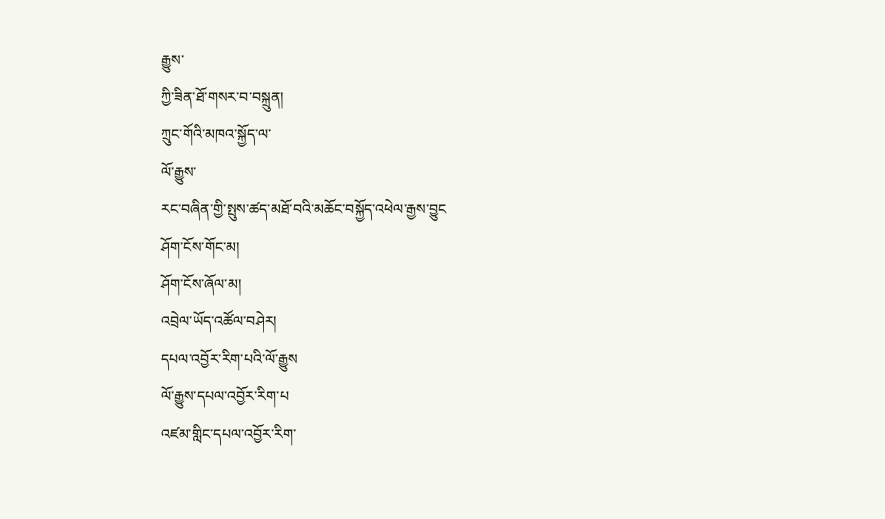རྒྱུས་
ཀྱི་ཟིན་ཐོ་གསར་བ་བསྐྲུན།
ཀྲུང་གོའི་མཁའ་སྐྱོད་ལ་
ལོ་རྒྱུས་
རང་བཞིན་གྱི་སྤུས་ཚད་མཐོ་བའི་མཆོང་བསྐྱོད་འཕེལ་རྒྱས་བྱུང
ཤོག་ངོས་གོང་མ།
ཤོག་ངོས་ཞོལ་མ།
འབྲེལ་ཡོད་འཚོལ་བཤེར།
དཔལ་འབྱོར་རིག་པའི་ལོ་རྒྱུས
ལོ་རྒྱུས་དཔལ་འབྱོར་རིག་པ
འཛམ་གླིང་དཔལ་འབྱོར་རིག་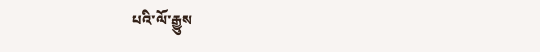པའི་ལོ་རྒྱུས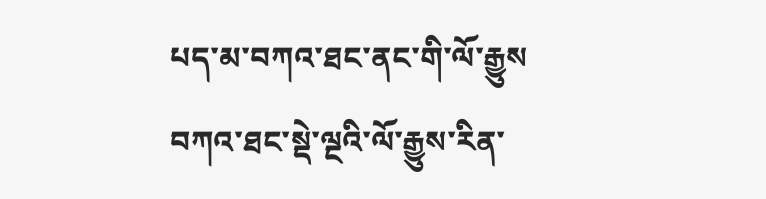པད་མ་བཀའ་ཐང་ནང་གི་ལོ་རྒྱུས
བཀའ་ཐང་སྡེ་ལྔའི་ལོ་རྒྱུས་རིན་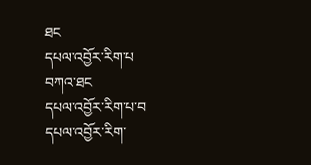ཐང
དཔལ་འབྱོར་རིག་པ
བཀའ་ཐང
དཔལ་འབྱོར་རིག་པ་བ
དཔལ་འབྱོར་རིག་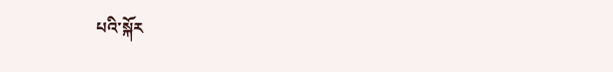པའི་སྐོར